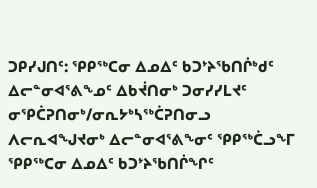ᑐᑭᓯᒍᑎᑦ: ᕿᑭᖅᑕᓂ ᐃᓄᐃᑦ ᑲᑐᔾᔨᖃᑎᒌᒃᑯᑦ ᐃᓕᓐᓂᐊᕐᕕᖕᓄᑦ ᐃᑲᔫᑎᓂᒃ ᑐᓂᓯᓯᒪᔪᑦ ᓂᕿᑖᕈᑎᓂᒃ/ᓂᕆᔭᒃᓴᖅᑖᕈᑎᓂᓗ ᐱᓕᕆᐊᖑᔪᓂᒃ ᐃᓕᓐᓂᐊᕐᕕᖕᓂᑦ ᕿᑭᖅᑖᓗᖕᒥ
ᕿᑭᖅᑕᓂ ᐃᓄᐃᑦ ᑲᑐᔾᔨᖃᑎᒌᖏᑦ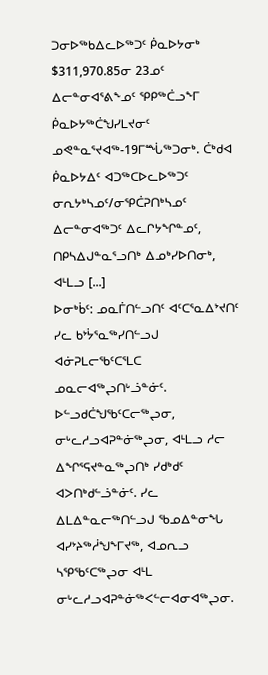ᑐᓂᐅᖅᑲᐃᓚᐅᖅᑐᑦ ᑮᓇᐅᔭᓂᒃ $311,970.85ᓂ 23ᓄᑦ ᐃᓕᓐᓂᐊᕐᕕᖕᓄᑦ ᕿᑭᖅᑖᓗᖕᒥ ᑮᓇᐅᔭᖅᑖᖑᓯᒪᔪᓂᑦ ᓄᕙᓐᓇᕐᔪᐊᖅ-19ᒥᙶᖅᑐᓂᒃ. ᑖᒃᑯᐊ ᑮᓇᐅᔭᐃᑦ ᐊᑐᖅᑕᐅᓚᐅᖅᑐᑦ ᓂᕆᔭᒃᓴᓄᑦ/ᓂᕿᑖᕈᑎᒃᓴᓄᑦ ᐃᓕᓐᓂᐊᖅᑐᑦ ᐃᓚᒋᔭᖏᓐᓄᑦ, ᑎᑭᓴᐃᒍᓐᓇᕐᓗᑎᒃ ᐃᓄᒃᓯᐅᑎᓂᒃ, ᐊᒻᒪᓗ [...]
ᐅᓂᒃᑳᑦ: ᓄᓇᒦᑎᓪᓗᑎᑦ ᐊᑦᑕᕐᓇᐃᔾᔪᑎᑦ
ᓯᓚ ᑲᔾᔮᕐᓇᖅᓯᑎᓪᓗᒍ ᐊᓃᕈᒪᓕᖃᑦᑕᕐᒪᑕ ᓄᓇᓕᐊᖅᖢᑎᒡᓘᓐᓃᑦ.  ᐅᓪᓗᑯᑖᖑᖃᑦᑕᓕᖅᖢᓂ, ᓂᒡᓚᓱᓗᐊᕈᓐᓃᖅᖢᓂ, ᐊᒻᒪᓗ ᓱᓕ ᐃᖏᕐᕋᔪᓐᓇᖅᖢᑎᒃ ᓯᑯᒃᑯᑦ ᐊᐳᑎᒃᑯᓪᓘᓐᓃᑦ. ᓯᓚ ᐃᒪᐃᓐᓇᓕᖅᑎᓪᓗᒍ ᖃᓄᐃᓐᓂᖓ ᐊᓯᔾᔨᖅᓲᖑᖕᒥᔪᖅ, ᐊᓄᕆᓗ ᓴᕿᖃᑦᑕᖅᖢᓂ ᐊᒻᒪ ᓂᒡᓚᓱᓗᐊᕈᓐᓃᖅᐸᓪᓕᐊᓂᐊᖅᖢᓂ.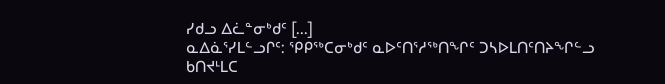ᓯᑯᓗ ᐃᓛᓐᓂᒃᑯᑦ [...]
ᓇᐃᓈᕐᓯᒪᓪᓗᒋᑦ: ᕿᑭᖅᑕᓂᒃᑯᑦ ᓇᐅᑦᑎᕐᓱᖅᑎᖏᑦ ᑐᓴᐅᒪᑎᑦᑎᔨᖏᓪᓗ ᑲᑎᔪᒻᒪᑕ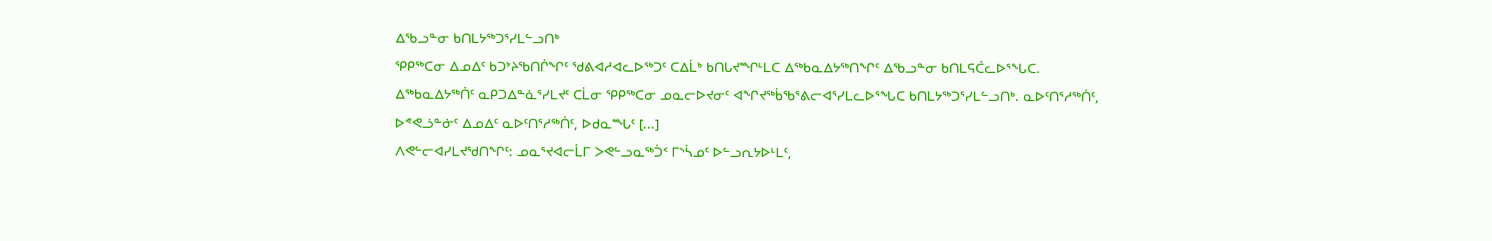ᐃᖃᓗᓐᓂ ᑲᑎᒪᔭᖅᑐᕐᓯᒪᓪᓗᑎᒃ
ᕿᑭᖅᑕᓂ ᐃᓄᐃᑦ ᑲᑐᔾᔨᖃᑎᒌᖏᑦ ᖁᕕᐊᓱᐊᓚᐅᖅᑐᑦ ᑕᐃᒫᒃ ᑲᑎᒐᔪᙱᒻᒪᑕ ᐃᖅᑲᓇᐃᔭᖅᑎᖏᑦ ᐃᖃᓗᓐᓂ ᑲᑎᒪᕋᑖᓚᐅᕐᖓᑕ. ᐃᖅᑲᓇᐃᔭᖅᑏᑦ ᓇᑭᑐᐃᓐᓈᕐᓯᒪᔪᑦ ᑕᒫᓂ ᕿᑭᖅᑕᓂ ᓄᓇᓕᐅᔪᓂᑦ ᐊᖏᔪᖅᑳᖃᕐᕕᓕᐊᕐᓯᒪᓚᐅᕐᖓᑕ ᑲᑎᒪᔭᖅᑐᕐᓯᒪᓪᓗᑎᒃ. ᓇᐅᑦᑎᕐᓱᖅᑏᑦ, ᐅᕝᕙᓘᓐᓃᑦ ᐃᓄᐃᑦ ᓇᐅᑦᑎᕐᓱᖅᑏᑦ, ᐅᑯᓇᙵᑦ [...]
ᐱᕙᓪᓕᐊᓯᒪᔪᖁᑎᖏᑦ: ᓄᓇᕐᔪᐊᓕᒫᒥ ᐳᕙᓪᓗᓇᖅᑑᑉ ᒥᔅᓵᓄᑦ ᐅᓪᓗᕆᔭᐅᒻᒪᑦ,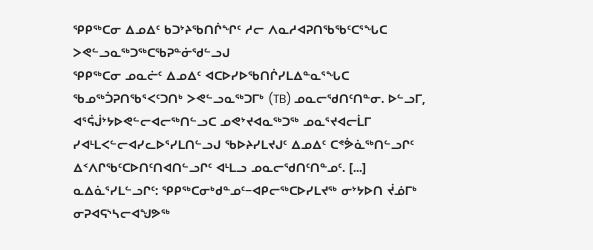ᕿᑭᖅᑕᓂ ᐃᓄᐃᑦ ᑲᑐᔾᔨᖃᑎᒌᖏᑦ ᓱᓕ ᐱᓇᓱᐊᕈᑎᖃᖃᑦᑕᕐᖓᑕ ᐳᕙᓪᓗᓇᖅᑐᖅᑕᖃᕈᓐᓃᖁᓪᓗᒍ
ᕿᑭᖅᑕᓂ ᓄᓇᓖᑦ ᐃᓄᐃᑦ ᐊᑕᐅᓯᐅᖃᑎᒌᓯᒪᐃᓐᓇᕐᖓᑕ ᖃᓄᖅᑑᕈᑎᖃᕐᐸᑦᑐᑎᒃ ᐳᕙᓪᓗᓇᖅᑐᒥᒃ (TB) ᓄᓇᓕᖁᑎᑦᑎᓐᓂ. ᐅᓪᓗᒥ, ᐊᕐᕌᒎᔾᔭᐅᕙᓪᓕᐊᓕᖅᑎᓪᓗᑕ ᓄᕙᔾᔪᐊᓇᖅᑐᖅ ᓄᓇᕐᔪᐊᓕᒫᒥ ᓯᐊᒻᒪᐸᓪᓕᐊᓯᓚᐅᕐᓯᒪᑎᓪᓗᒍ ᖃᐅᔨᓯᒪᔪᒍᑦ ᐃᓄᐃᑦ ᑕᕝᕘᓈᖅᑎᓪᓗᒋᑦ ᐃᑉᐱᒋᖃᑦᑕᐅᑎᑦᑎᐊᑎᓪᓗᒋᑦ ᐊᒻᒪᓗ ᓄᓇᓕᖁᑎᑦᑎᓐᓄᑦ. [...]
ᓇᐃᓈᕐᓯᒪᓪᓗᒋᑦ: ᕿᑭᖅᑕᓂᒃᑯᓐᓄᑦ−ᐊᑭᓕᖅᑕᐅᓯᒪᔪᖅ ᓂᔾᔭᐅᑎ ᔫᓅᒥᒃ ᓂᕈᐊᕋᔅᓴᓕᐊᖑᕗᖅ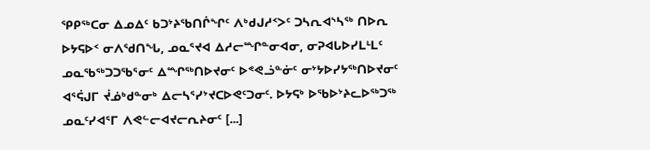ᕿᑭᖅᑕᓂ ᐃᓄᐃᑦ ᑲᑐᔾᔨᖃᑎᒌᖏᑦ ᐱᒃᑯᒍᓱᑉᐳᑦ ᑐᓴᕆᐊᔅᓴᖅ ᑎᐅᕆ ᐅᔭᕋᐅᑉ ᓂᐱᖁᑎᖓ, ᓄᓇᕐᔪᐊ ᐃᓱᓕᙱᓐᓂᐊᓂ, ᓂᕈᐊᒐᐅᓯᒪᒻᒪᑦ ᓄᓇᖃᖅᑐᑐᖃᕐᓂᑦ ᐃᙱᖅᑎᐅᔪᓂᑦ ᐅᕝᕙᓘᓐᓃᑦ ᓂᔾᔭᐅᓯᔭᖅᑎᐅᔪᓂᑦ ᐊᕐᕌᒍᒥ ᔫᓅᒃᑯᓐᓂᒃ ᐃᓕᓴᕐᓯᔾᔪᑕᐅᕙᑦᑐᓂᑦ. ᐅᔭᕋᒃ ᐅᖃᐅᔾᔨᓚᐅᖅᑐᖅ ᓄᓇᑦᓯᐊᕐᒥ ᐱᕙᓪᓕᐊᔪᓕᕆᔨᓂᑦ [...]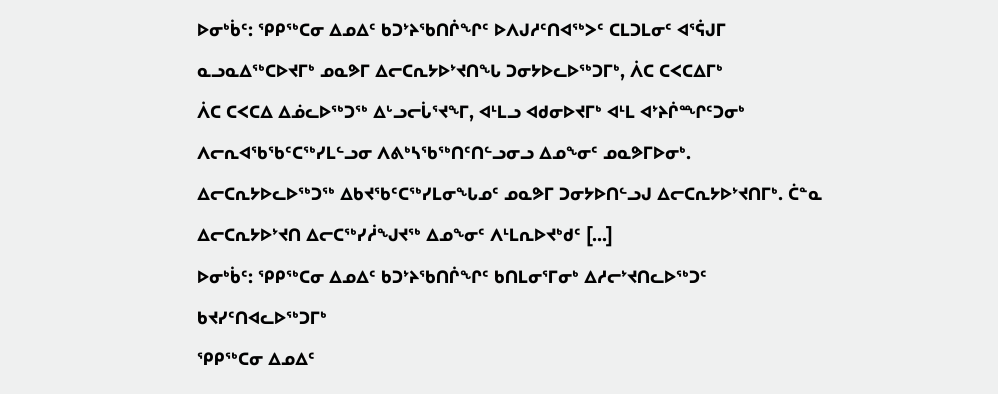ᐅᓂᒃᑳᑦ: ᕿᑭᖅᑕᓂ ᐃᓄᐃᑦ ᑲᑐᔾᔨᖃᑎᒌᖏᑦ ᐅᐱᒍᓱᑦᑎᐊᖅᐳᑦ ᑕᒪᑐᒪᓂᑦ ᐊᕐᕌᒍᒥ ᓇᓗᓇᐃᖅᑕᐅᔪᒥᒃ ᓄᓇᕗᒥ ᐃᓕᑕᕆᔭᐅᔾᔪᑎᖓ ᑐᓂᔭᐅᓚᐅᖅᑐᒥᒃ, ᐲᑕ ᑕᐸᑕᐃᒥᒃ
ᐲᑕ ᑕᐸᑕᐃ ᐃᓅᓚᐅᖅᑐᖅ ᐃᒡᓗᓕᒑᕐᔪᖕᒥ, ᐊᒻᒪᓗ ᐊᑯᓂᐅᔪᒥᒃ ᐊᒻᒪ ᐊᔾᔨᒌᙱᑦᑐᓂᒃ ᐱᓕᕆᐊᖃᖃᑦᑕᖅᓯᒪᓪᓗᓂ ᐱᕕᒃᓴᖃᖅᑎᑦᑎᓪᓗᓂᓗ ᐃᓄᖕᓂᑦ ᓄᓇᕗᒥᐅᓂᒃ.  ᐃᓕᑕᕆᔭᐅᓚᐅᖅᑐᖅ ᐃᑲᔪᖃᑦᑕᖅᓯᒪᓂᖓᓄᑦ ᓄᓇᕗᒥ ᑐᓂᔭᐅᑎᓪᓗᒍ ᐃᓕᑕᕆᔭᐅᔾᔪᑎᒥᒃ. ᑖᓐᓇ ᐃᓕᑕᕆᔭᐅᔾᔪᑎ ᐃᓕᑕᖅᓯᓲᖑᔪᖅ ᐃᓄᖕᓂᑦ ᐱᒻᒪᕆᐅᔪᒃᑯᑦ [...]
ᐅᓂᒃᑳᑦ: ᕿᑭᖅᑕᓂ ᐃᓄᐃᑦ ᑲᑐᔾᔨᖃᑎᒌᖏᑦ ᑲᑎᒪᓂᕐᒥᓂᒃ ᐃᓱᓕᔾᔪᑎᓚᐅᖅᑐᑦ ᑲᔪᓯᑦᑎᐊᓚᐅᖅᑐᒥᒃ
ᕿᑭᖅᑕᓂ ᐃᓄᐃᑦ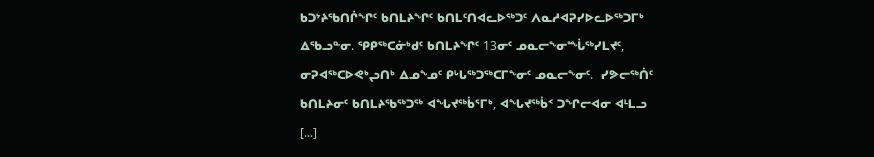ᑲᑐᔾᔨᖃᑎᒌᖏᑦ ᑲᑎᒪᔨᖏᑦ ᑲᑎᒪᑦᑎᐊᓚᐅᖅᑐᑦ ᐱᓇᓱᐊᕈᓯᐅᓚᐅᖅᑐᒥᒃ ᐃᖃᓗᓐᓂ. ᕿᑭᖅᑕᓃᒃᑯᑦ ᑲᑎᒪᔨᖏᑦ 13ᓂᑦ ᓄᓇᓕᖕᓂᙶᖅᓯᒪᔪᑦ, ᓂᕈᐊᖅᑕᐅᕙᒃᖢᑎᒃ ᐃᓄᖕᓄᑦ ᑭᒡᒐᖅᑐᖅᑕᒥᖕᓂᑦ ᓄᓇᓕᖕᓂᑦ.  ᓯᕗᓕᖅᑏᑦ ᑲᑎᒪᔨᓂᑦ ᑲᑎᒪᔨᖃᖅᑐᖅ ᐊᖓᔪᖅᑳᕐᒥᒃ, ᐊᖓᔪᖅᑳᑉ ᑐᖏᓕᐊᓂ ᐊᒻᒪᓗ [...]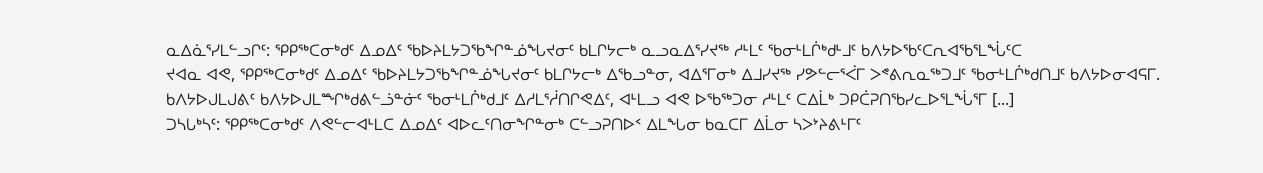ᓇᐃᓈᕐᓯᒪᓪᓗᒋᑦ: ᕿᑭᖅᑕᓂᒃᑯᑦ ᐃᓄᐃᑦ ᖃᐅᔨᒪᔭᑐᖃᖏᓐᓅᖓᔪᓂᑦ ᑲᒪᒋᔭᓕᒃ ᓇᓗᓇᐃᕐᓯᔪᖅ ᓱᒻᒪᑦ ᖃᓂᒻᒪᒌᒃᑯᒻᒧᑦ ᑲᐱᔭᐅᖃᑦᑕᕆᐊᖃᕐᒪᖔᑦᑕ
ᔪᐊᓇ ᐊᕙ, ᕿᑭᖅᑕᓂᒃᑯᑦ ᐃᓄᐃᑦ ᖃᐅᔨᒪᔭᑐᖃᖏᓐᓅᖓᔪᓂᑦ ᑲᒪᒋᔭᓕᒃ ᐃᖃᓗᓐᓂ, ᐊᐃᕐᒥᓂᒃ ᐃᒧᓯᔪᖅ ᓯᕗᓪᓕᕐᐹᒥ ᐳᕝᕕᕆᓇᖅᑐᒧᑦ ᖃᓂᒻᒪᒌᒃᑯᑎᒧᑦ ᑲᐱᔭᐅᓂᐊᕋᒥ. ᑲᐱᔭᐅᒍᒪᒍᕕᑦ ᑲᐱᔭᐅᒍᒪᙱᒃᑯᕕᓪᓘᓐᓃᑦ ᖃᓂᒻᒪᒌᒃᑯᒧᑦ ᐃᓱᒪᕐᓲᑎᒋᕙᐃᑦ, ᐊᒻᒪᓗ ᐊᕙ ᐅᖃᖅᑐᓂ ᓱᒻᒪᑦ ᑕᐃᒫᒃ ᑐᑭᑖᕈᑎᖃᓯᓚᐅᕐᒪᖔᕐᒥ [...]
ᑐᓴᒐᒃᓴᑦ: ᕿᑭᖅᑕᓂᒃᑯᑦ ᐱᕙᓪᓕᐊᒻᒪᑕ ᐃᓄᐃᑦ ᐊᐅᓚᑦᑎᓂᖏᓐᓂᒃ ᑕᓪᓗᕈᑎᐅᑉ ᐃᒪᖓᓂ ᑲᓇᑕᒥ ᐃᒫᓂ ᓴᐳᔾᔨᕕᒻᒥᑦ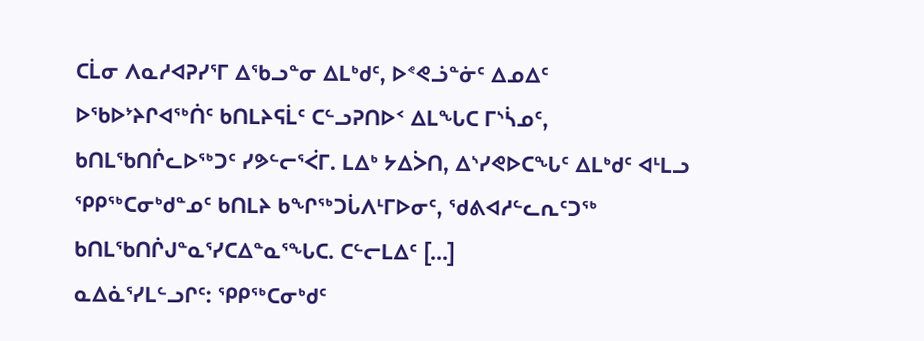ᑕᒫᓂ ᐱᓇᓱᐊᕈᓯᕐᒥ ᐃᖃᓗᓐᓂ ᐃᒪᒃᑯᑦ, ᐅᕝᕙᓘᓐᓃᑦ ᐃᓄᐃᑦ ᐅᖃᐅᔾᔨᒋᐊᖅᑏᑦ ᑲᑎᒪᔨᕋᒫᑦ ᑕᓪᓗᕈᑎᐅᑉ ᐃᒪᖓᑕ ᒥᔅᓵᓄᑦ, ᑲᑎᒪᖃᑎᒌᓚᐅᖅᑐᑦ ᓯᕗᓪᓕᕐᐹᒥ. ᒪᐃᒃ ᔭᐃᐴᑎ, ᐃᔅᓯᕙᐅᑕᖓᑦ ᐃᒪᒃᑯᑦ ᐊᒻᒪᓗ ᕿᑭᖅᑕᓂᒃᑯᓐᓄᑦ ᑲᑎᒪᔨ ᑲᖏᖅᑐᒑᐱᒻᒥᐅᓂᑦ, ᖁᕕᐊᓱᓪᓚᕆᑦᑐᖅ ᑲᑎᒪᖃᑎᒌᒍᓐᓇᕐᓯᑕᐃᓐᓇᕐᖓᑕ. ᑕᓪᓕᒪᐃᑦ [...]
ᓇᐃᓈᕐᓯᒪᓪᓗᒋᑦ: ᕿᑭᖅᑕᓂᒃᑯᑦ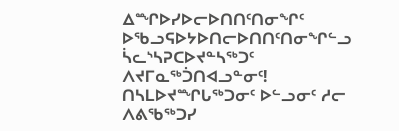ᐃᙱᐅᓯᐅᓕᐅᑎᑎᑦᑎᓂᖏᑦ ᐅᖃᓗᕋᐅᔭᐅᑎᓕᐅᑎᑎᑦᑎᓂᖏᓪᓗ ᓵᓚᔅᓴᕈᑕᐅᔪᓐᓴᖅᑐᑦ ᐱᔪᒥᓇᖅᑑᑎᐊᓗᓐᓂᑦ!
ᑎᓴᒪᐅᔪᙱᒐᖅᑐᓂᑦ ᐅᓪᓗᓂᑦ ᓱᓕ ᐱᕕᖃᖅᑐᓯ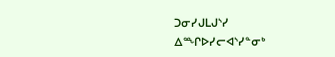ᑐᓂᓯᒍᒪᒍᔅᓯ ᐃᙱᐅᓯᓕᐊᔅᓯᓐᓂᒃ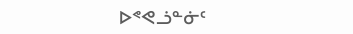ᐅᕝᕙᓘᓐᓃᑦ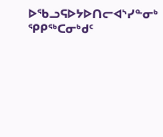ᐅᖃᓗᕋᐅᔭᐅᑎᓕᐊᔅᓯᓐᓂᒃ ᕿᑭᖅᑕᓂᒃᑯᑦ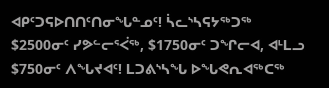ᐊᑭᑦᑐᕋᐅᑎᑎᑦᑎᓂᖓᓐᓄᑦ! ᓵᓚᔅᓴᕋᔭᖅᑐᖅ $2500ᓂᑦ ᓯᕗᓪᓕᕐᐹᖅ, $1750ᓂᑦ ᑐᖏᓕᐊ, ᐊᒻᒪᓗ $750ᓂᑦ ᐱᖓᔪᐊᑦ! ᒪᑐᕕᔅᓴᖓ ᐅᖓᕙᕆᐊᖅᑕᖅ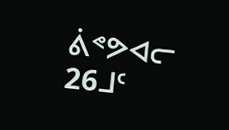ᕖᕝᕗᐊᓕ 26ᒧᑦ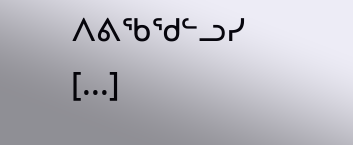ᐱᕕᖃᖁᓪᓗᓯ [...]